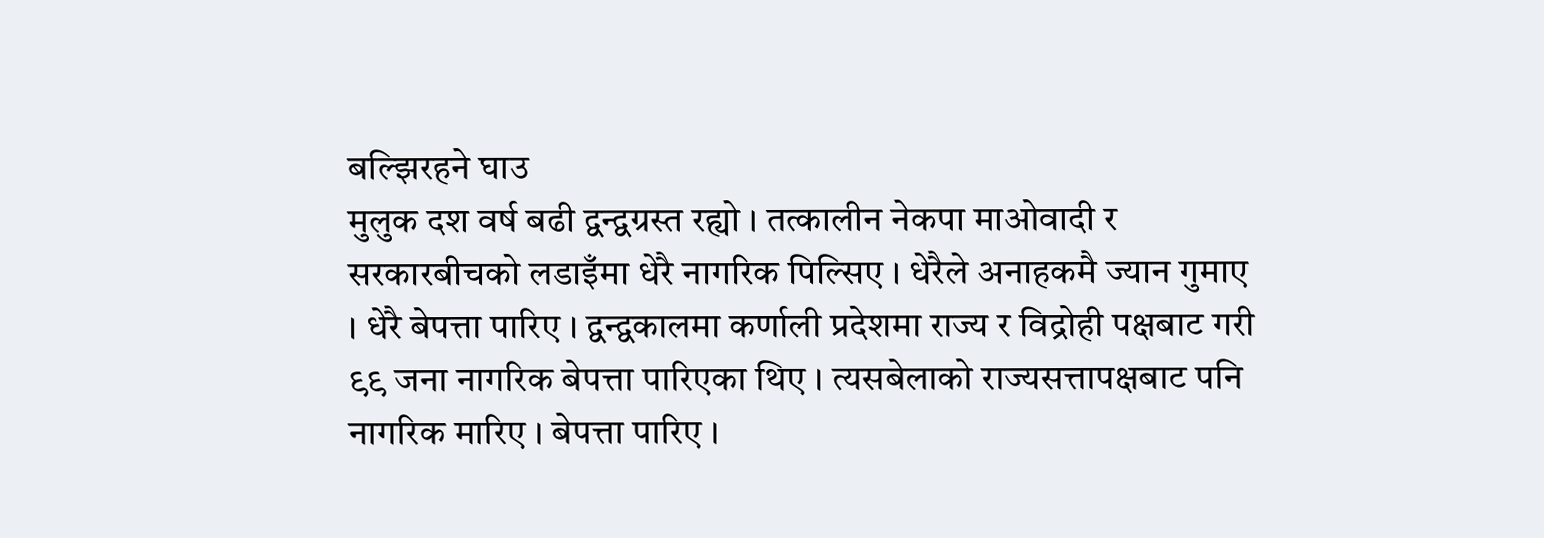बल्झिरहने घाउ
मुलुक दश वर्ष बढी द्वन्द्वग्रस्त रह्यो । तत्कालीन नेकपा माओवादी र सरकारबीचको लडाइँमा धेरै नागरिक पिल्सिए । धेरैले अनाहकमै ज्यान गुमाए । धेरै बेपत्ता पारिए । द्वन्द्वकालमा कर्णाली प्रदेशमा राज्य र विद्रोही पक्षबाट गरी ९९ जना नागरिक बेपत्ता पारिएका थिए । त्यसबेलाको राज्यसत्तापक्षबाट पनि नागरिक मारिए । बेपत्ता पारिए ।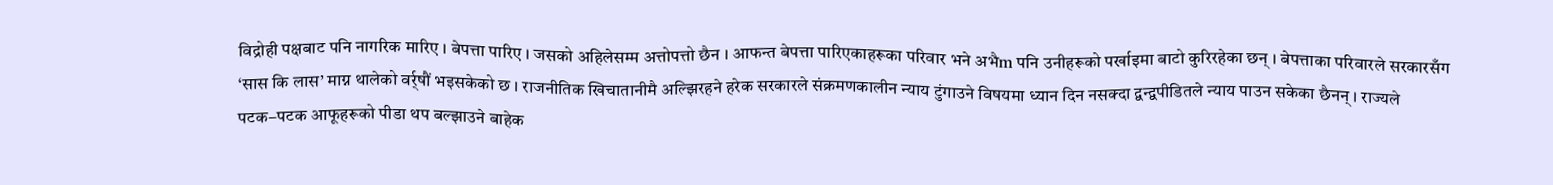विद्रोही पक्षबाट पनि नागरिक मारिए । बेपत्ता पारिए । जसको अहिलेसम्म अत्तोपत्तो छैन । आफन्त बेपत्ता पारिएकाहरूका परिवार भने अभैm पनि उनीहरूको पर्खाइमा बाटो कुरिरहेका छन् । बेपत्ताका परिवारले सरकारसँग ‘सास कि लास’ माग्न थालेको वर्र्षौं भइसकेको छ । राजनीतिक खिचातानीमै अल्झिरहने हरेक सरकारले संक्रमणकालीन न्याय टुंगाउने विषयमा ध्यान दिन नसक्दा द्वन्द्वपीडितले न्याय पाउन सकेका छैनन् । राज्यले पटक–पटक आफूहरूको पीडा थप बल्झाउने बाहेक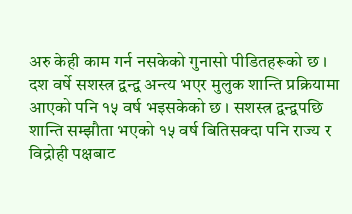अरु केही काम गर्न नसकेको गुनासो पीडितहरूको छ ।
दश वर्षे सशस्त्र द्वन्द्व अन्त्य भएर मुलुक शान्ति प्रक्रियामा आएको पनि १५ वर्ष भइसकेको छ । सशस्त्र द्वन्द्वपछि शान्ति सम्झौता भएको १५ वर्ष बितिसक्दा पनि राज्य र विद्रोही पक्षबाट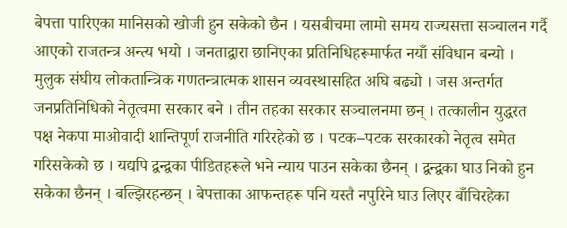बेपत्ता पारिएका मानिसको खोजी हुन सकेको छैन । यसबीचमा लामो समय राज्यसत्ता सञ्चालन गर्दै आएको राजतन्त्र अन्त्य भयो । जनताद्वारा छानिएका प्रतिनिधिहरूमार्फत नयाँ संविधान बन्यो । मुलुक संघीय लोकतान्त्रिक गणतन्त्रात्मक शासन व्यवस्थासहित अघि बढ्यो । जस अन्तर्गत जनप्रतिनिधिको नेतृत्वमा सरकार बने । तीन तहका सरकार सञ्चालनमा छन् । तत्कालीन युद्धरत पक्ष नेकपा माओवादी शान्तिपूर्ण राजनीति गरिरहेको छ । पटक–पटक सरकारको नेतृत्व समेत गरिसकेको छ । यद्यपि द्वन्द्वका पीडितहरूले भने न्याय पाउन सकेका छैनन् । द्वन्द्वका घाउ निको हुन सकेका छैनन् । बल्झिरहन्छन् । बेपत्ताका आफन्तहरू पनि यस्तै नपुरिने घाउ लिएर बाँचिरहेका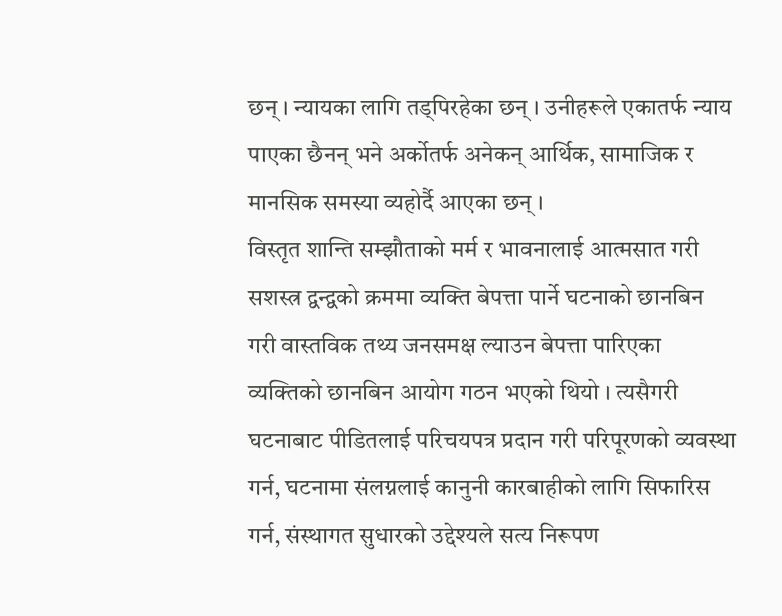छन् । न्यायका लागि तड्पिरहेका छन् । उनीहरूले एकातर्फ न्याय पाएका छैनन् भने अर्कोतर्फ अनेकन् आर्थिक, सामाजिक र मानसिक समस्या व्यहोर्दै आएका छन् ।
विस्तृत शान्ति सम्झौताको मर्म र भावनालाई आत्मसात गरी सशस्त्र द्वन्द्वको क्रममा व्यक्ति बेपत्ता पार्ने घटनाको छानबिन गरी वास्तविक तथ्य जनसमक्ष ल्याउन बेपत्ता पारिएका व्यक्तिको छानबिन आयोग गठन भएको थियो । त्यसैगरी घटनाबाट पीडितलाई परिचयपत्र प्रदान गरी परिपूरणको व्यवस्था गर्न, घटनामा संलग्नलाई कानुनी कारबाहीको लागि सिफारिस गर्न, संस्थागत सुधारको उद्देश्यले सत्य निरूपण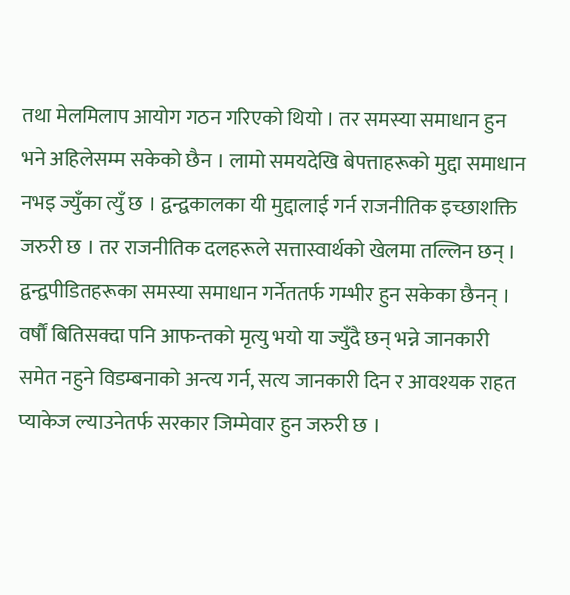तथा मेलमिलाप आयोग गठन गरिएको थियो । तर समस्या समाधान हुन भने अहिलेसम्म सकेको छैन । लामो समयदेखि बेपत्ताहरूको मुद्दा समाधान नभइ ज्युँका त्युँ छ । द्वन्द्वकालका यी मुद्दालाई गर्न राजनीतिक इच्छाशक्ति जरुरी छ । तर राजनीतिक दलहरूले सत्तास्वार्थको खेलमा तल्लिन छन् । द्वन्द्वपीडितहरूका समस्या समाधान गर्नेततर्फ गम्भीर हुन सकेका छैनन् । वर्षौं बितिसक्दा पनि आफन्तको मृत्यु भयो या ज्युँदै छन् भन्ने जानकारी समेत नहुने विडम्बनाको अन्त्य गर्न, सत्य जानकारी दिन र आवश्यक राहत प्याकेज ल्याउनेतर्फ सरकार जिम्मेवार हुन जरुरी छ ।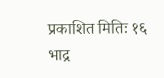प्रकाशित मितिः १६ भाद्र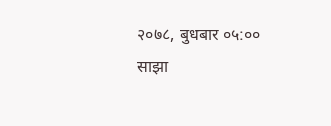२०७८, बुधबार ०५:००
साझा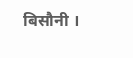बिसौनी ।